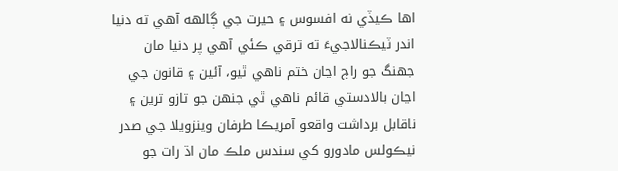اها ڪيڏي نه افسوس ۽ حيرت جي ڳالهه آهي ته دنيا اندر ٽيڪنالاجيءَ ته ترقي ڪئي آهي پر دنيا مان جهنگ جو راڄ اڃان ختم ناهي ٿيو، آئين ۽ قانون جي اڃان بالادستي قائم ناهي ٿي جنهن جو تازو ترين ۽ ناقابل برداشت واقعو آمريڪا طرفان وينزويلا جي صدر نيڪولس مادورو کي سندس ملڪ مان اڌ رات جو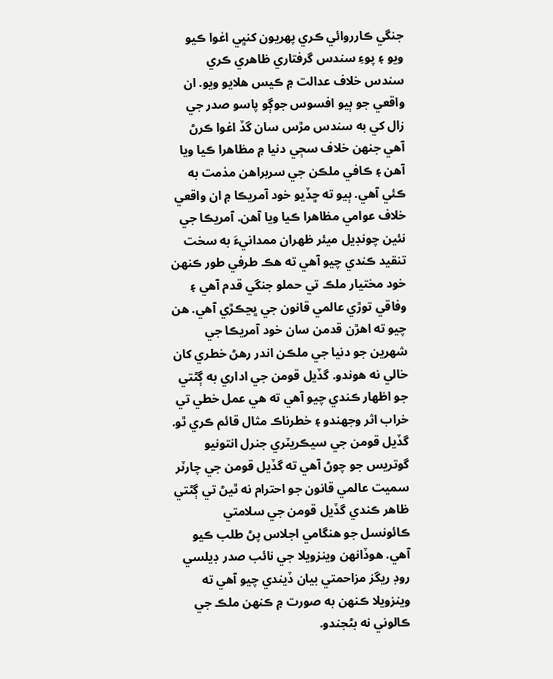جنگي ڪارروائي ڪري پهريون کنڀي اغوا ڪيو ويو ۽ پوءِ سندس گرفتاري ظاهري ڪري سندس خلاف عدالت ۾ ڪيس هلايو ويو. ان واقعي جو ٻيو افسوس جوڳو پاسو صدر جي زال کي به سندس مڙس سان گڏ اغوا ڪرڻ آهي جنهن خلاف سڄي دنيا ۾ مظاهرا ڪيا ويا آهن ۽ ڪافي ملڪن جي سربراهن مذمت به ڪئي آهي. ٻيو ته ڇڏيو خود آمريڪا ۾ ان واقعي خلاف عوامي مظاهرا ڪيا ويا آهن. آمريڪا جي نئين چونڊيل ميئر ظهران ممدانيءَ به سخت تنقيد ڪندي چيو آهي ته هڪ طرفي طور ڪنهن خود مختيار ملڪ تي حملو جنگي قدم آهي ۽ وفاقي توڙي عالمي قانون جي ڀڃڪڙي آهي. هن چيو ته اهڙن قدمن سان خود آمريڪا جي شهرين جو دنيا جي ملڪن اندر رهڻ خطري کان خالي نه هوندو. گڏيل قومن جي اداري به ڳڻتي جو اظهار ڪندي چيو آهي ته هي عمل خطي تي خراب اثر وجهندو ۽ خطرناڪ مثال قائم ڪري ٿو. گڏيل قومن جي سيڪريٽري جنرل انتونيو گوتريس جو چوڻ آهي ته گڏيل قومن جي چارٽر سميت عالمي قانون جو احترام نه ٿيڻ تي ڳڻتي ظاهر ڪندي گڏيل قومن جي سلامتي ڪائونسل جو هنگامي اجلاس پڻ طلب ڪيو آهي. هوڏانهن وينزويلا جي نائب صدر ڊيلسي روڊ ريگز مزاحمتي بيان ڏيندي چيو آهي ته وينزويلا ڪنهن به صورت ۾ ڪنهن ملڪ جي ڪالوني نه بڻجندو.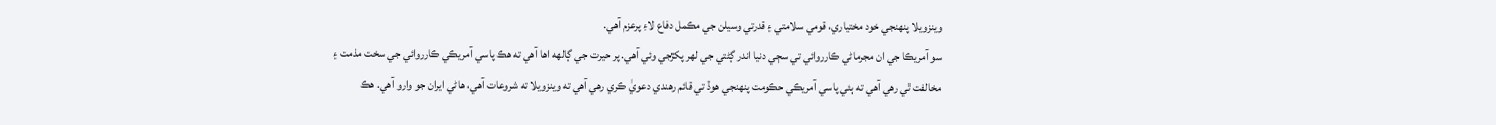وينزويلا پنهنجي خود مختياري، قومي سلامتي ۽ قدرتي وسيلن جي مڪمل دفاع لاءِ پرعزم آهي.
سو آمريڪا جي ان مجرماڻي ڪارروائي تي سڄي دنيا اندر ڳڻتي جي لهر پکڙجي وئي آهي. پر حيرت جي ڳالهه اها آهي ته هڪ پاسي آمريڪي ڪارروائي جي سخت مذمت ۽ مخالفت ٿي رهي آهي ته ٻئي پاسي آمريڪي حڪومت پنهنجي هوڏ تي قائم رهندي دعويٰ ڪري رهي آهي ته وينزويلا ته شروعات آهي، هاڻي ايران جو وارو آهي. هڪ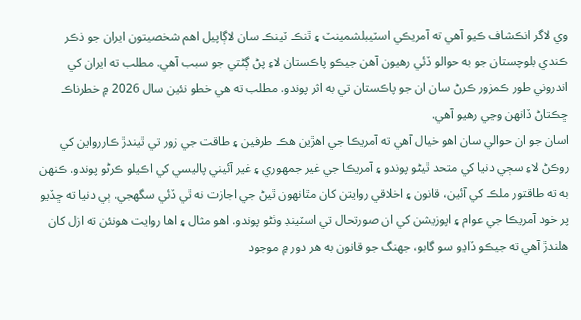وي لاگر انڪشاف ڪيو آهي ته آمريڪي اسٽيبلشمينٽ ۽ ٿنڪ ٽينڪ سان لاڳاپيل اهم شخصيتون ايران جو ذڪر ڪندي بلوچستان جو به حوالو ڏئي رهيون آهن جيڪو پاڪستان لاءِ پڻ ڳڻتي جو سبب آهي. مطلب ته ايران کي اندروني طور ڪمزور ڪرڻ سان ان جو پاڪستان تي به اثر پوندو. مطلب ته هي خطو نئين سال 2026 ۾ خطرناڪ ڇڪتاڻ ڏانهن وڃي رهيو آهي.
اسان جو ان حوالي سان اهو خيال آهي ته آمريڪا جي اهڙين هڪ طرفين ۽ طاقت جي زور تي ٿيندڙ ڪاررواين کي روڪڻ لاءِ سڄي دنيا کي متحد ٿيڻو پوندو ۽ آمريڪا جي غير جمهوري ۽ غير آئيني پاليسي کي اڪيلو ڪرڻو پوندو. ڪنهن به ته طاقتور ملڪ کي آئين، قانون ۽ اخلاقي روايتن کان مٿانهون ٿيڻ جي اجازت نه ٿي ڏئي سگهجي. ٻي دنيا ته ڇڏيو پر خود آمريڪا جي عوام ۽ اپوزيشن کي ان صورتحال تي اسٽينڊ وٺڻو پوندو. اهو مثال ۽ اها روايت هونئن ته ازل کان هلندڙ آهي ته جيڪو ڏاڍو سو گابو، جهنگ جو قانون به هر دور ۾ موجود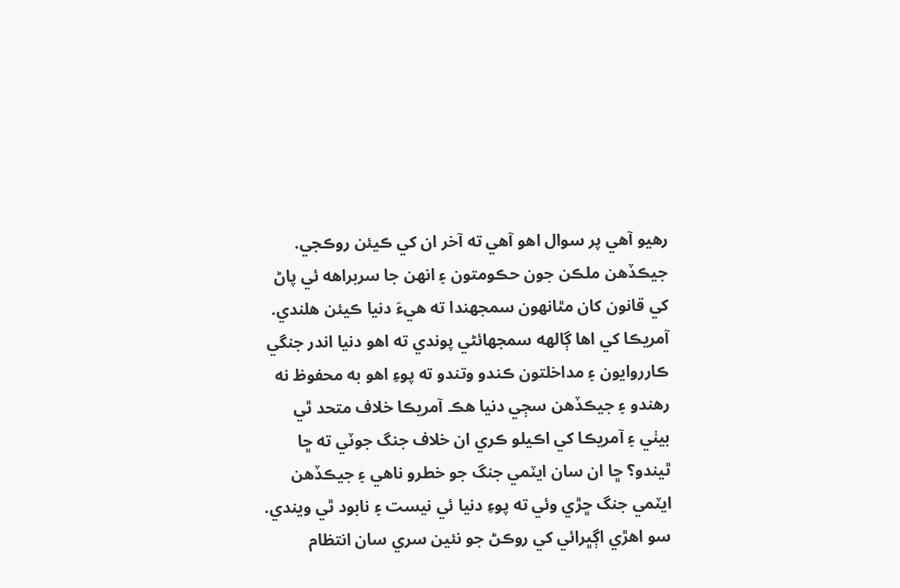رهيو آهي پر سوال اهو آهي ته آخر ان کي ڪيئن روڪجي. جيڪڏهن ملڪن جون حڪومتون ۽ انهن جا سربراهه ئي پاڻ کي قانون کان مٿانهون سمجهندا ته هيءَ دنيا ڪيئن هلندي. آمريڪا کي اها ڳالهه سمجهائڻي پوندي ته اهو دنيا اندر جنگي ڪارروايون ۽ مداخلتون ڪندو وتندو ته پوءِ اهو به محفوظ نه رهندو ۽ جيڪڏهن سڄي دنيا هڪ آمريڪا خلاف متحد ٿي بيٺي ۽ آمريڪا کي اڪيلو ڪري ان خلاف جنگ جوٽي ته ڇا ٿيندو؟ ڇا ان سان ايٽمي جنگ جو خطرو ناهي ۽ جيڪڏهن ايٽمي جنگ ڇڙي وئي ته پوءِ دنيا ئي نيست ۽ نابود ٿي ويندي. سو اهڙي اڳڀرائي کي روڪڻ جو نئين سري سان انتظام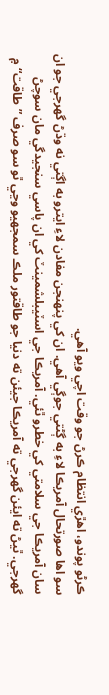ڪرڻو پوندو، اهڙي انتظام ڪرڻ جو وقت اچي ويو آهي.
سو اها صورتحال آمريڪا لاءِ به ڳڻتي جوڳي آهي. ان کي پنهنجن مفادن لاءِ ايترو به اڳتي نه وڌڻ گهرجي جو ان سان آمريڪا جي سلامتي کي خطرو ٿئي. آمريڪا جي اسٽيبلشمينٽ کي ان پاسي سنجيدگي مان سوچڻ گهرجي. ٿيڻ ته ايئن گهرجي ته آمريڪا جيئن ته دنيا جو طاقتور ملڪ سمجهيو وڃي ٿو سو صرف ”طاقت“ ۾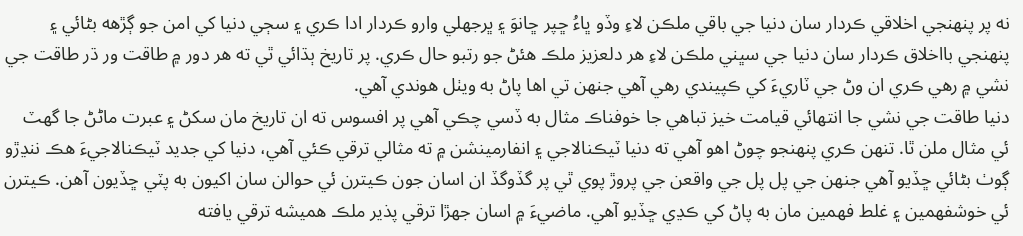نه پر پنهنجي اخلاقي ڪردار سان دنيا جي باقي ملڪن لاءِ وڏو ڀاءُ ڇپر ڇانوَ ۽ ڀرجهلي وارو ڪردار ادا ڪري ۽ سڄي دنيا کي امن جو ڳڙهه بڻائي ۽ پنهنجي بااخلاق ڪردار سان دنيا جي سڀني ملڪن لاءِ هر دلعزيز ملڪ هئڻ جو رتبو حال ڪري. پر تاريخ ٻڌائي ٿي ته هر دور ۾ طاقت ور ڌر طاقت جي نشي ۾ رهي ڪري ان وڻ جي ٽاريءَ کي ڪپيندي رهي آهي جنهن تي اها پاڻ به ويٺل هوندي آهي.
دنيا طاقت جي نشي جا انتهائي قيامت خيز تباهي جا خوفناڪ مثال به ڏسي چڪي آهي پر افسوس ته ان تاريخ مان سکڻ ۽ عبرت ماڻڻ جا گهٽ ئي مثال ملن ٿا. تنهن ڪري پنهنجو چوڻ اهو آهي ته دنيا ٽيڪنالاجي ۽ انفارمينشن ۾ ته مثالي ترقي ڪئي آهي، دنيا کي جديد ٽيڪنالاجيءَ هڪ ننڍڙو ڳوٺ بڻائي ڇڏيو آهي جنهن جي پل پل جي واقعن جي پروڙ پوي ٿي پر گڏوگڏ ان اسان جون ڪيترن ئي حوالن سان اکيون به پٽي ڇڏيون آهن. ڪيترن ئي خوشفهمين ۽ غلط فهمين مان به پاڻ کي ڪڍي ڇڏيو آهي. ماضيءَ ۾ اسان جهڙا ترقي پذير ملڪ هميشه ترقي يافته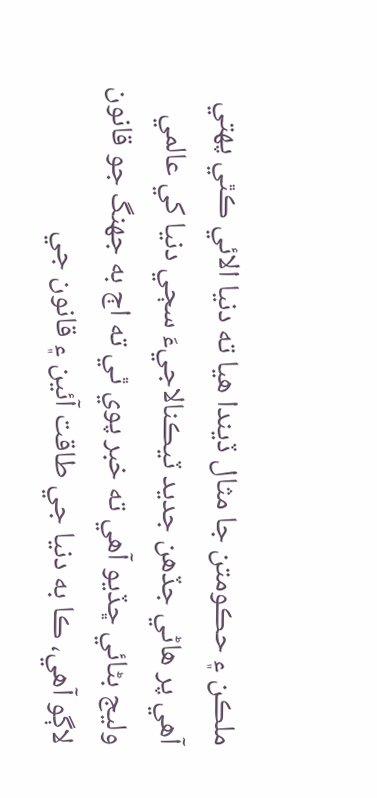ملڪن ۽ حڪومتن جا مثال ڏيندا هيا ته دنيا الائي ڪٿي پهتي آهي پر هاڻي جڏهن جديد ٽيڪنالاجيءَ سڄي دنيا کي عالمي وليج بڻائي ڇڏيو آهي ته خبر پوي ٿي ته اڄ به جهنگ جو قانون لاڳو آهي، ڪا به دنيا جي طاقت آئين ۽ قانون جي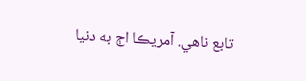تابع ناهي. آمريڪا اڄ به دنيا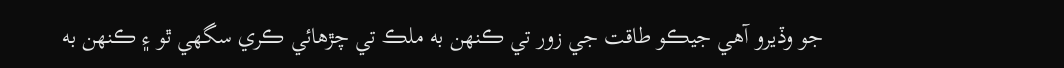جو وڏيرو آهي جيڪو طاقت جي زور تي ڪنهن به ملڪ تي چڙهائي ڪري سگهي ٿو ۽ ڪنهن به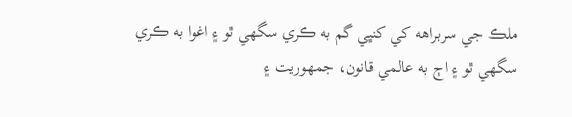ملڪ جي سربراهه کي کنڀي گم به ڪري سگهي ٿو ۽ اغوا به ڪري سگهي ٿو ۽ اڄ به عالمي قانون، جمهوريت ۽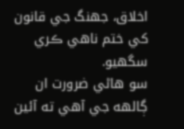اخلاق، جهنگ جي قانون کي ختم ناهي ڪري سگهيو.
سو هاڻي ضرورت ان ڳالهه جي آهي ته آئين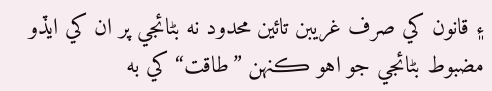۽ قانون کي صرف غريبن تائين محدود نه بڻائجي پر ان کي ايڏو مضبوط بڻائجي جو اهو ڪنهن ”طاقت“ کي به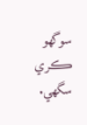سوگهو ڪري سگهي.